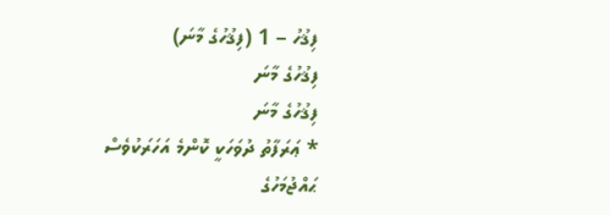ފިޤުހު – 1 (ފިޤުހުގެ މާނަ)
ފިޤުހުގެ މާނަ
ފިޤުހުގެ މާނަ
* ޢަރަފާތު ދުވަހަކީ ކޮންމެ އަހަރަކުވެސް ޙައްޖުމަހުގެ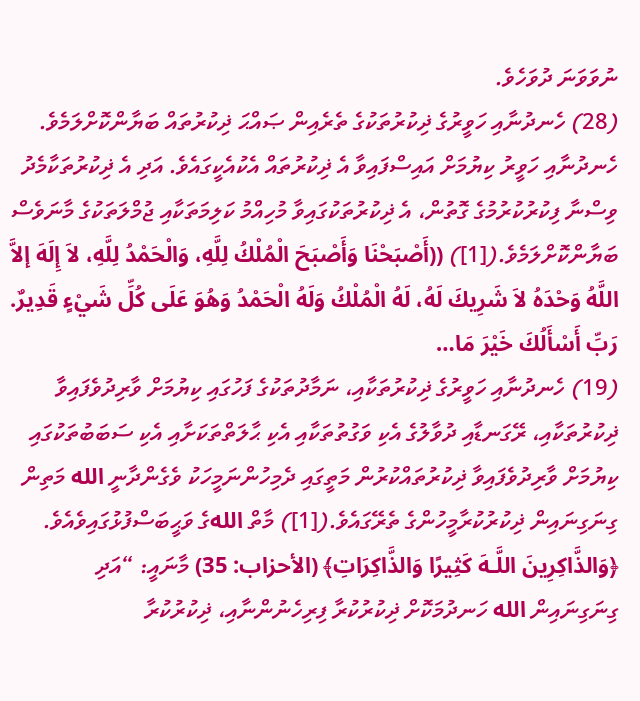ނުވަވަނަ ދުވަހެވެ.
(28) ހެނދުނާއި ހަވީރުގެ ޛިކުރުތަކުގެ ތެރެއިން ޞައްޙަ ޛިކުރުތައް ބަޔާންކޮށްލަމެވެ. ހެނދުނާއި ހަވީރު ކިޔުމަށް އައިސްފައިވާ އެ ޛިކުރުތައް އެކުއެކީގައެވެ. އަދި އެ ޛިކުރުތަކާމެދު ވިސްނާ ފިކުރުކުރުމުގެ ގޮތުން، އެ ޛިކުރުތަކުގައިވާ މުހިއްމު ކަލިމަތަކާއި ޖުމްލަތަކުގެ މާނަވެސް ބަޔާންކޮށްލަމެވެ.([1]) ((أَصْبَحْنَا وَأَصْبَحَ الْمُلْكُ لِلَّهِ، وَالْحَمْدُ لِلَّهِ، لاَ إِلَهَ إلاَّ اللَّهُ وَحْدَهُ لاَ شَرِيكَ لَهُ، لَهُ الْمُلْكُ وَلَهُ الْحَمْدُ وَهُوَ عَلَى كُلِّ شَيْءٍ قَدِيرٌ. رَبِّ أَسْأَلُكَ خَيْرَ مَا…
(19) ހެނދުނާއި ހަވީރުގެ ޛިކުރުތަކާއި، ނަމާދުތަކުގެ ފަހުގައި ކިޔުމަށް ވާރިދުވެފައިވާ ޛިކުރުތަކާއި، ރޭގަނޑާއި ދުވާލުގެ އެކި ވަގުތުތަކާއި އެކި ޙާލަތްތަކަށާއި އެކި ސަބަބުތަކުގައި ކިޔުމަށް ވާރިދުވެފައިވާ ޛިކުރުތައްކުރުން މަތީގައި ދެމިހުންނަމީހަކު ވެގެންދާނީ الله މަތިން ގިނަގިނައިން ޛިކުރުކުރާމީހުންގެ ތެރޭގައެވެ.([1]) މާތް اللهގެ ވަޙީބަސްފުޅުގައިވެއެވެ. ﴿وَالذَّاكِرِينَ اللَّـهَ كَثِيرًا وَالذَّاكِرَاتِ﴾ (الأحزاب: 35) މާނައީ: “އަދި ގިނަގިނައިން الله ހަނދުމަކޮށް ޛިކުރުކުރާ ފިރިހެނުންނާއި، ޛިކުރުކުރާ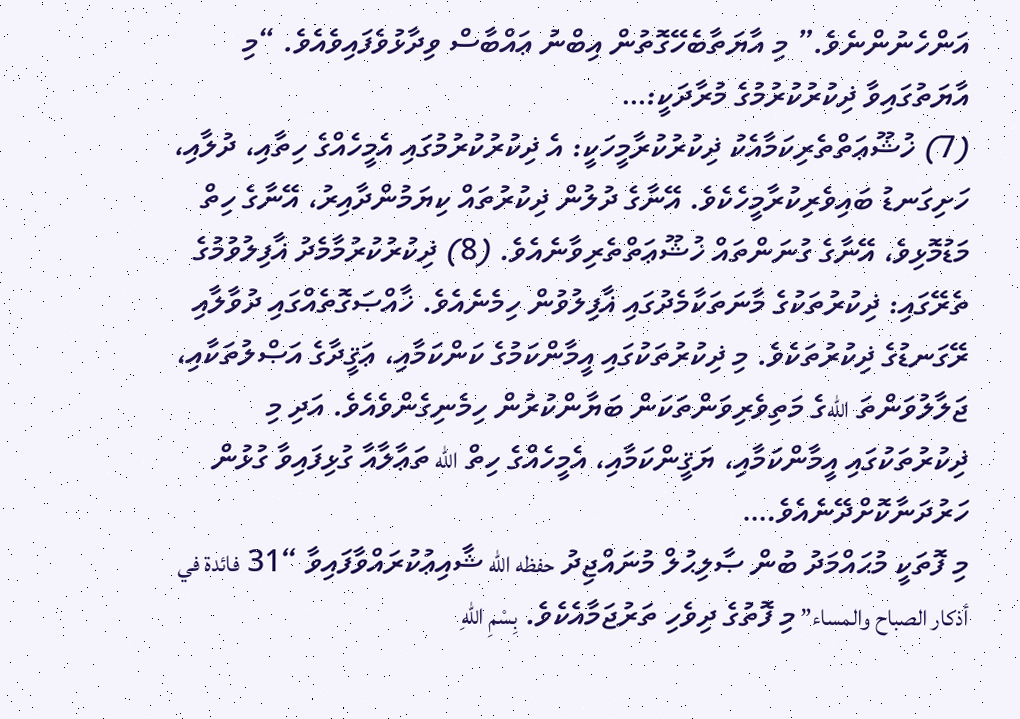އަންހެނުންނެވެ.” މި އާޔަތާބެހޭގޮތުން އިބްނު ޢައްބާސް ވިދާޅުވެފައިވެއެވެ. “މި އާޔަތުގައިވާ ޛިކުރުކުރުމުގެ މުރާދަކީ:…
(7) ޚުޝޫޢަތްތެރިކަމާއެކު ޛިކުރުކުރާމީހަކީ: އެ ޛިކުރުކުރުމުގައި އެމީހެއްގެ ހިތާއި، ދުލާއި، ހަށިގަނޑު ބައިވެރިކުރާމީހެކެވެ. އޭނާގެ ދުލުން ޛިކުރުތައް ކިޔަމުންދާއިރު، އޭނާގެ ހިތް މަޑުމޮޅިވެ، އޭނާގެ ގުނަންތައް ޚުޝޫޢަތްތެރިވާނެއެވެ. (8) ޛިކުރުކުރުމާމެދު ޣާފިލުވުމުގެ ތެރޭގައި: ޛިކުރުތަކުގެ މާނަތަކާމެދުގައި ޣާފިލުވުން ހިމެނެއެވެ. ޚާއްޞަގޮތެއްގައި ދުވާލާއި ރޭގަނޑުގެ ޛިކުރުތަކެވެ. މި ޛިކުރުތަކުގައި އީމާންކަމުގެ ކަންކަމާއި، ޢަޤީދާގެ އަޞްލުތަކާއި، ޖަލާލުވަންތަ اللهގެ މަތިވެރިވަންތަކަން ބަޔާންކުރުން ހިމެނިގެންވެއެވެ. އަދި މި ޛިކުރުތަކުގައި އީމާންކަމާއި، ޔަޤީންކަމާއި، އެމީހެއްގެ ހިތް الله ތަޢާލާއާ ގުޅިފައިވާ ގުޅުން ހަރުދަނާކޮށްދޭނެއެވެ.…
މި ފޮތަކީ މުޙައްމަދު ބުން ޞާލިޙުލް މުނައްޖިދު حفظه الله ޝާއިޢުކުރައްވާފައިވާ “31 فائدة في أذكار الصباح والمساء” މި ފޮތުގެ ދިވެހި ތަރުޖަމާއެކެވެ. بِسْمِ اللهِ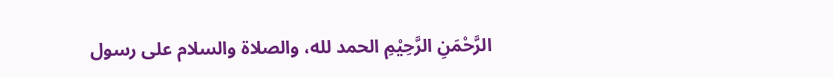الرَّحْمَنِ الرَّحِيْمِ الحمد لله، والصلاة والسلام على رسول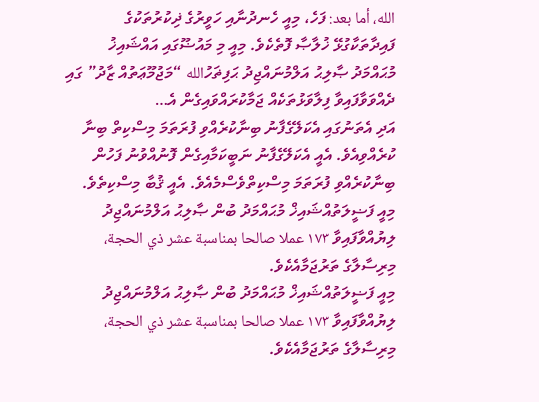الله، أما بعد: ފަހެ، މިއީ ހެނދުނާއި ހަވީރުގެ ޛިކުރުތަކުގެ ފައިދާތަކާގުޅޭ ޚުލާޞާ ފޮތެކެވެ. މިއީ މި މައުޟޫގައި އައްޝައިޚު މުޙައްމަދު ޞާލިޙު އަލްމުނައްޖިދު ޙަފިޡަހުالله “މަޖުމޫޢަތުއް ޒާދު” ގައި ދެއްވަވާފައިވާ ފިލާވަޅުތަކެއް ޖަމާކުރައްވައިގެން އެ…
އަދި އެތަނުގައި އެކަލޭގެފާނު ބިނާކުރެއްވި ފުރަތަމަ މިސްކިތް ބިނާ ކުރެއްވިއެވެ. އެއީ އެކަލޭގެފާނު ނަބީކަމާއިގެން ފޮނުއްވުނު ފަހުން ބިނާކުރެއްވި ފުރަތަމަ މިސްކިތްވެސްމެއެވެ. އެއީ ޤުބާ މިސްކިތެވެ.
މިއީ ފަޟީލަތުއްޝައިޚް މުޙައްމަދު ބުން ޞާލިޙު އަލްމުނައްޖިދު ލިޔުއްވާފައިވާ ١٧٣ عملا صالحا بمناسبة عشر ذي الحجة، މިރިސާލާގެ ތަރުޖަމާއެކެވެ.
މިއީ ފަޟީލަތުއްޝައިޚް މުޙައްމަދު ބުން ޞާލިޙު އަލްމުނައްޖިދު ލިޔުއްވާފައިވާ ١٧٣ عملا صالحا بمناسبة عشر ذي الحجة، މިރިސާލާގެ ތަރުޖަމާއެކެވެ.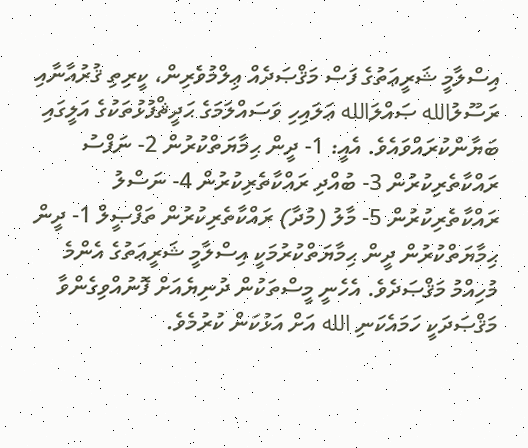އިސްލާމީ ޝަރީޢަތުގެ ފަސް މަޤްޞަދެއް ޢިލްމުވެރިން، ކީރިތި ޤުރުއާނާއި ރަސޫލުالله ޞައްލަالله ޢަލައިހި ވަސައްލަމަގެ ޙަދީޘްފުޅުތަކުގެ އަލީގައި ބަޔާންކުރައްވައެވެ. އެއީ: 1- ދީން ޙިމާޔަތްކުރުން 2- ނަފްސު ރައްކާތެރިކުރުން 3- ބުއްދި ރައްކާތެރިކުރުން 4- ނަސްލު ރައްކާތެރިކުރުން 5- މާލު (މުދާ) ރައްކާތެރިކުރުން ތަފްޞީލް 1- ދީން ޙިމާޔަތްކުރުން ދީން ޙިމާޔަތްކުރުމަކީ އިސްލާމީ ޝަރީޢަތުގެ އެންމެ މުހިއްމު މަޤްޞަދެވެ. އެހެނީ މީސްތަކުން ދުނިޔެއަށް ފޮނުއްވިގެންވާ މަޤްޞަދަކީ ހަމައެކަނި الله އަށް އަޅުކަން ކުރުމެވެ.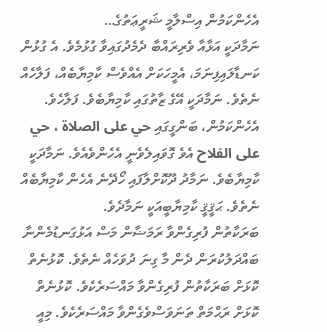އެހެންކަމުން އިސްލާމީ ޝަރީޢަތުގެ…
ނަމާދަކީ އަޅާއާ ވެރިރައްބާ ދެމެދުގައިވާ ގުޅުމެވެ. އެ ގުޅުން ކަނޑާލައިފިނަމަ، އެމީހަކަށް އެއްވެސް ކާމިޔާބެއް، ފަލާހެއް ނެތެވެ. ނަމާދަކީ އޭގެ ޒާތުގައި ކާމިޔާބެވެ. ފަލާހެވެ. އެހެންކަމުން، ބަންގީގައި حي على الصلاة ، حي على الفلاح އެވެ ގޮވައިލެވެނީ އެހެންވެއެވެ. ނަމާދަކީ ކާމިޔާބެވެ. ނަމާދު ދޫކޮށްލާފައި ހޯދޭނެ އެހެން ކާމިޔާބެއް ނެތެވެ. ޙަޤީޤީ ކާމިޔާބީއަކީ ނަމާދެވެ.
ބަރަކާތުން ފުރިގެންވާ ރަމަޟާން މަސް އަޅުގަނޑުމެންނާ ބައްދަލުކުރަން ދެން މާ ގިނަ ދުވަހެއް ނެތެވެ. ކޮޅުނެތް ކޮޅަށް ބަރަކާތުން ފުރިގެންވާ މައްސަރެކެވެ. ކޮޅުނެތް ކޮޅަށް ރަޙްމަތް ތަނަވަސްވެގެންވާ މައްސަރެކެވެ. މިއީ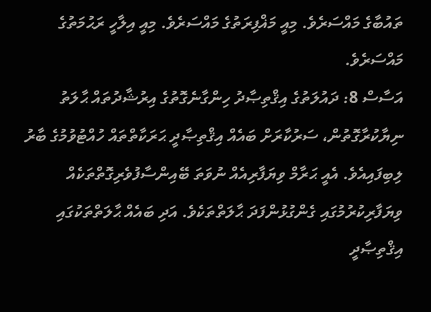ތައުބާގެ މައްސަރެވެ. މިއީ މަޣްފިރަތުގެ މައްސަރެވެ. މިއީ އިލާހީ ރަޙުމަތުގެ މައްސަރެވެ.
އަސާސް 8: ދައުލަތުގެ އިޤްތިޞާދު ހިންގާނެގޮތުގެ އިރުޝާދުތައް ޙާލަތު ނިޔާކުރާގޮތުން، ސަރުކާރަށް ބައެއް އިޤްތިޞާދީ ޙަރަކާތްތައް ހުއްޓުވުމުގެ ބާރު ލިބިފައިއެވެ. އެއީ ޙަރާމް ވިޔަފާރިއެއް ނުވަތަ ބޭއިންސާފުވެރިގޮތްތަކެއް ވިޔަފާރިކުރުމުގައި ގެންގުޅުންފަދަ ޙާލަތްތަކެވެ. އަދި ބައެއް ޙާލަތްތަކުގައި އިޤްތިޞާދީ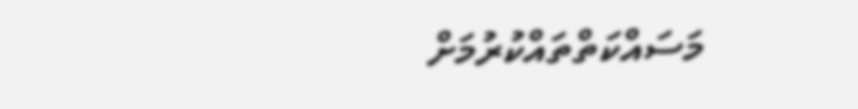މަސައްކަތްތައްކުރުމަށް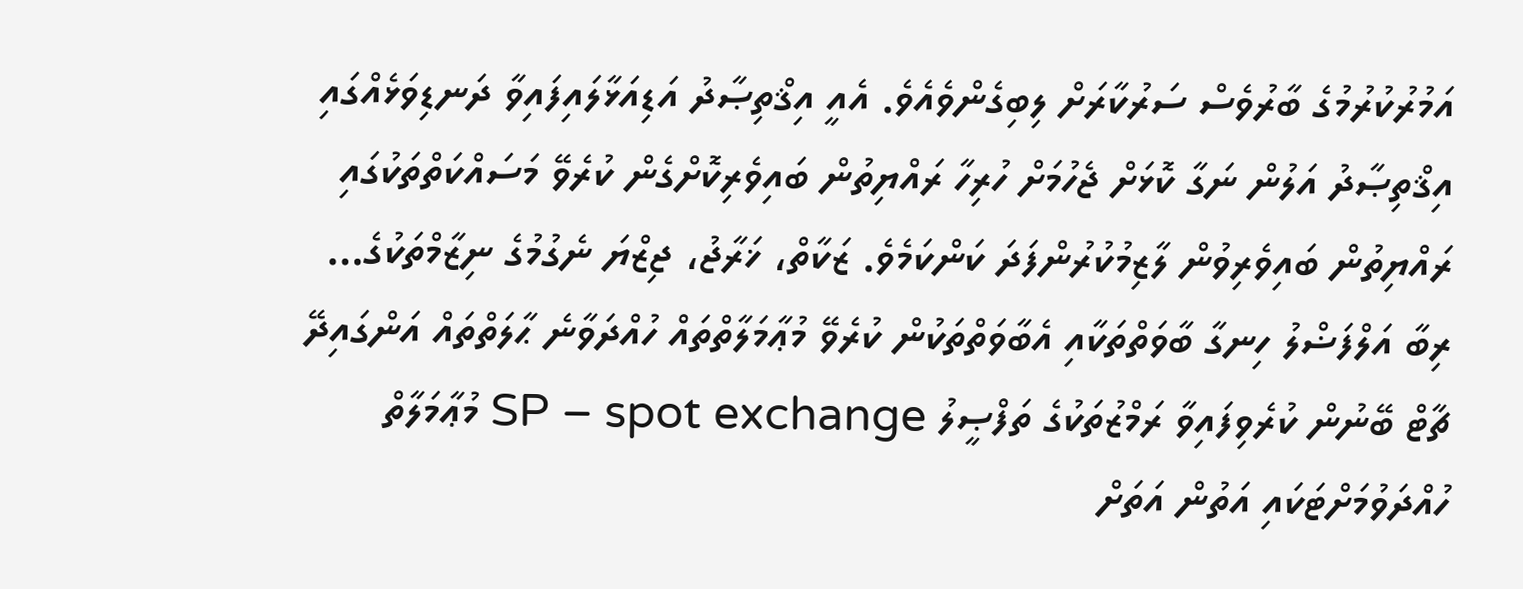އަމުރުކުރުމުގެ ބާރުވެސް ސަރުކާރަށް ލިބިގެންވެއެވެ. އެއީ އިޤްތިޞާދު އަޑިއަޅާލައިފައިވާ ދަނޑިވަޅެއްގައި އިޤްތިޞާދު އަލުން ނަގާ ކޮޅަށް ޖެހުމަށް ހުރިހާ ރައްޔިތުން ބައިވެރިކޮށްގެން ކުރެވޭ މަސައްކަތްތަކުގައި ރައްޔިތުން ބައިވެރިވުން ލާޒިމުކުރުންފަދަ ކަންކަމެވެ. ޒަކާތް، ޚަރާޖު، ޖިޒްޔަ ނެގުމުގެ ނިޒާމްތަކުގެ…
ރިބާ އަލްފަޟްލު ހިނގާ ބާވަތްތަކާއި އެބާވަތްތަކުން ކުރެވޭ މުޢާމަލާތްތައް ހުއްދަވާނެ ޙާލަތްތައް އަންގައިދޭ ޗާޓް ބޭނުން ކުރެވިފައިވާ ރަމްޒުތަކުގެ ތަފްޞީލު SP – spot exchange މުޢާމަލާތް ހުއްދަވުމަށްޓަކައި އަތުން އަތަށް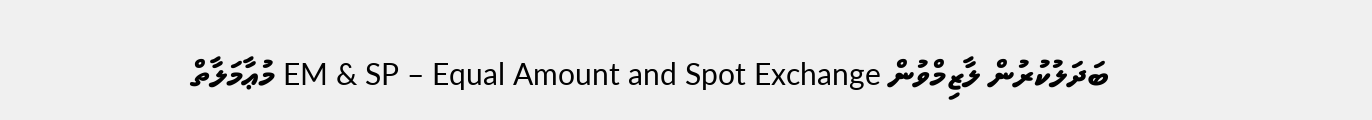ބަދަލުކުރުން ލާޒިމްވުން EM & SP – Equal Amount and Spot Exchange މުޢާމަލާތް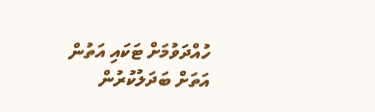ހުއްދަވުމަށް ޓަކައި އަތުން އަތަށް ބަދަލުކުރުން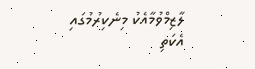ލާޒިމްވުމާއެކު މިނެކިރުމުގައި އެކަތި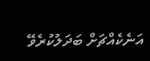އަނެކެއްޗަށް ބަދަލުކުރެވޭ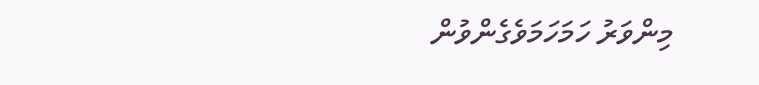މިންވަރު ހަމަހަމަވެގެންވުން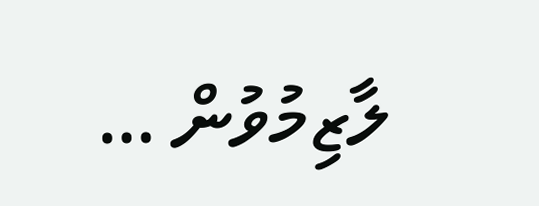ލާޒިމުވުން …